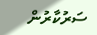ސަރުކާރުން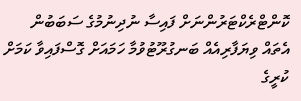ކޮންޓްރެކްޓަރުންނަށް ފައިސާ ނުދިނުމުގެ ސަބަބުން އެތައް ވިޔަފާރިއެއް ބަނގުރޫޓުވުމާ ހަމައަށް ގޮސްފައިވާ ކަމަށް ކުރީގެ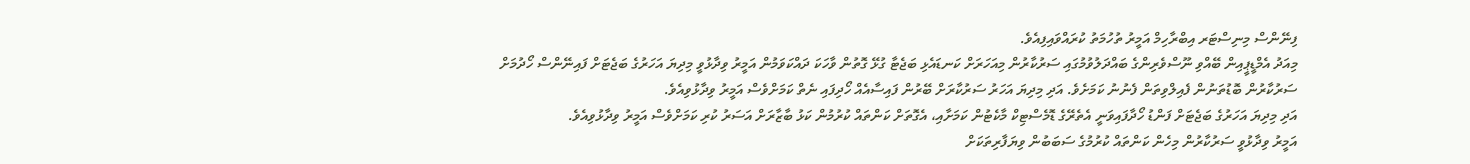ފިނޭންސް މިނިސްޓަރ އިބްރާހިމް އަމީރު ތުހުމަތު ކުރައްވައިފިއެވެ.
މިއަދު އެމްޑީޕީއިން ބޭއްވި ނޫސްވެރިންގެ ބައްދަލުވުމުގައި ސަރުކާރުން މިއަހަރަށް ކަނޑައެޅި ބަޖެޓާ ގުޅޭ ގޮތުން ވާހަކަ ދައްކަވަމުން އަމީރު ވިދާޅުވީ މިދިޔަ އަހަރުގެ ބަޖެޓަށް ފައިނޭންސް ހޯދުމަށް ސަރުކާރުން ބޮޑުތަނުން ފެއިލްވިތަން ފެނުނު ކަމަށެވެ. އަދި މިދިޔަ އަހަރު ސަރުކާރަށް ބޭރުން ފައިސާއެއް ހޯދިފައި ނެތް ކަމަށްވެސް އަމީރު ވިދާޅުވިއެވެ.
އަދި މިދިޔަ އަހަރުގެ ބަޖެޓަށް ފަންޑު ހޯދާފައިވަނީ އެތެރޭގެ ޑޮމެސްޓިކް މާކެޓުން ކަމަށާއި، އެގޮތަށް ކަންތައް ކުރުމުން ކަޅު ބާޒާރަށް އަސަރު ކުރި ކަމަށްވެސް އަމީރު ވިދާޅުވިއެވެ.
އަމީރު ވިދާޅުވީ ސަރުކާރުން މިހެން ކަންތައް ކުރުމުގެ ސަބަބުން ވިޔަފާރިތަކަށް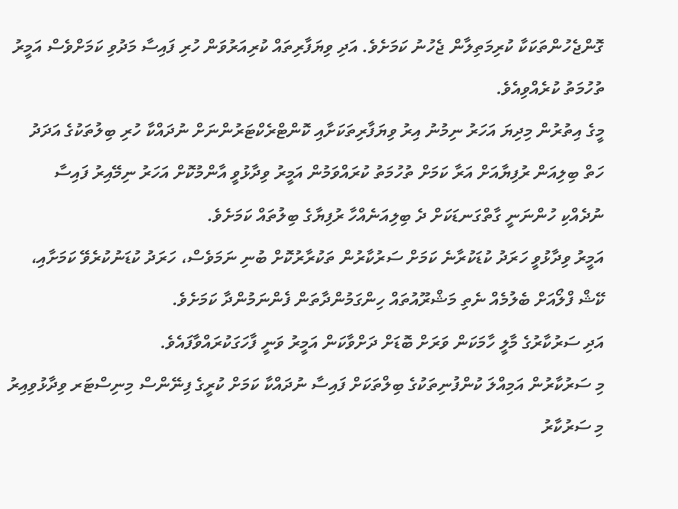ގޮންޖެހުންތަކަކާ ކުރިމަތިލާން ޖެހުނު ކަމަށެވެ. އަދި ވިޔަފާރިތައް ކުރިއަރުވަން ހުރި ފައިސާ މަދުވި ކަމަށްވެސް އަމީރު ތުހުމަތު ކުރެއްވިއެވެ.
މީގެ އިތުރުން މިދިޔަ އަހަރު ނިމުނު އިރު ވިޔަފާރިތަކަށާއި ކޮންޓްރެކްޓަރުންނަށް ނުދައްކާ ހުރި ބިލުތަކުގެ އަދަދު ހަތް ބިލިއަން ރުފިޔާއަށް އަރާ ކަމަށް ތުހުމަތު ކުރައްވަމުން އަމީރު ވިދާޅުވީ އާންމުކޮށް އަހަރު ނިމޭއިރު ފައިސާ ނުދެއްކި ހުންނަނީ ގާތްގަނޑަކަށް ދެ ބިލިއަނެއްހާ ރުފިޔާގެ ބިލުތައް ކަމަށެވެ.
އަމީރު ވިދާޅުވީ ހަރަދު ކުޑަކުރާނެ ކަމަށް ސަރުކާރުން ތަކުރާރުކޮށް ބުނި ނަމަވެސް، ހަރަދު ކުޑަނުކުރެވޭ ކަމަށާއި، ކޭޝް ފްލޯއަށް ބެލުމެއް ނެތި މަޝްރޫއުތައް ހިންގަމުންދާތަން ފެންނަމުންދާ ކަމަށެވެ.
އަދި ސަރުކާރުގެ މާލީ ހާމަކަން ވަރަށް ބޮޑަށް ދަށްވާކަން އަމީރު ވަނީ ފާހަގަކުރައްވާފައެވެ.
މި ސަރުކާރުން އަމިއްލަ ކުންފުނިތަކުގެ ބިލްތަކަށް ފައިސާ ނުދައްކާ ކަމަށް ކުރީގެ ފިނޭންސް މިނިސްޓަރ ވިދާޅުވިއިރު މި ސަރުކާރު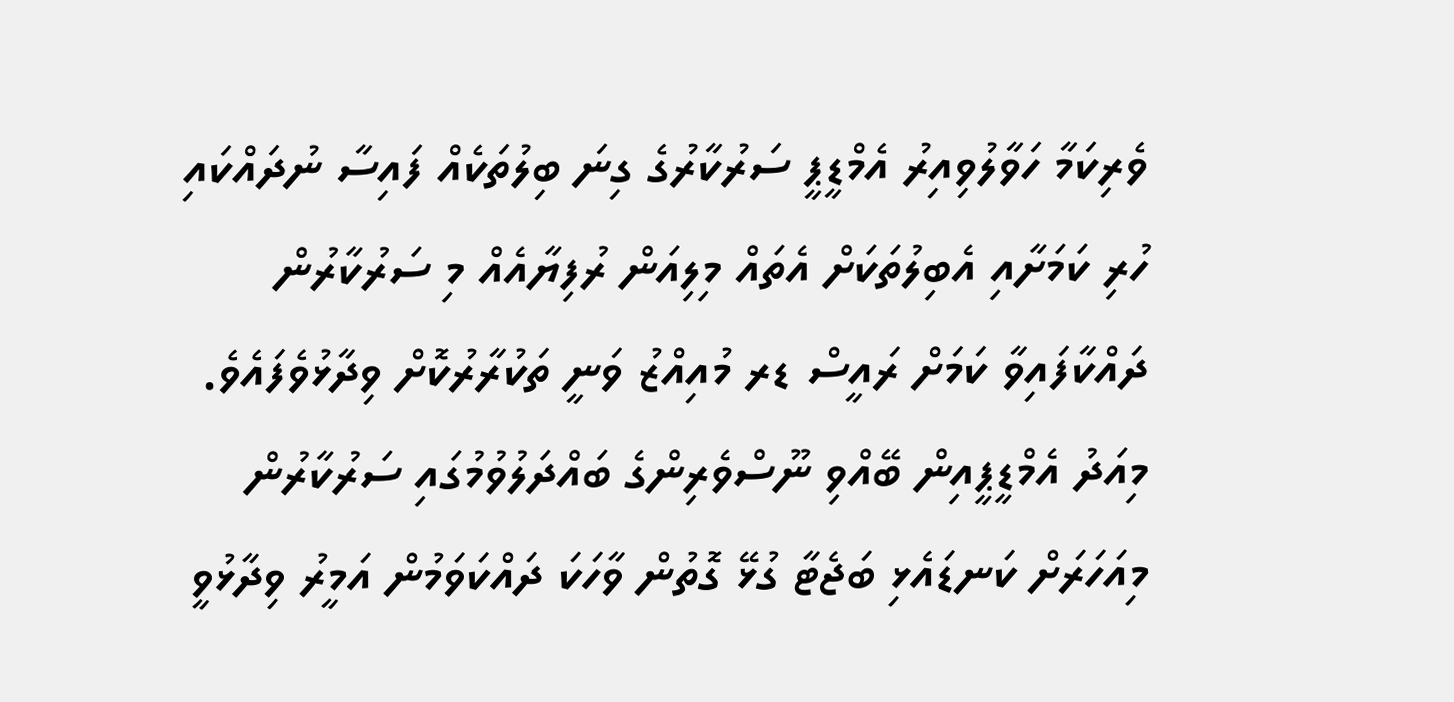ވެރިކަމާ ހަވާލުވިއިރު އެމްޑީޕީ ސަރުކާރުގެ ގިނަ ބިލުތަކެއް ފައިސާ ނުދައްކައި ހުރި ކަމަށާއި އެބިލުތަކަށް އެތައް މިލިއަން ރުފިޔާއެއް މި ސަރުކާރުން ދައްކާފައިވާ ކަމަށް ރައީސް ޑރ މުއިއްޒު ވަނީ ތަކުރާރުކޮށް ވިދާޅުވެފައެވެ.
މިއަދު އެމްޑީޕީއިން ބޭއްވި ނޫސްވެރިންގެ ބައްދަލުވުމުގައި ސަރުކާރުން މިއަހަރަށް ކަނޑައެޅި ބަޖެޓާ ގުޅޭ ގޮތުން ވާހަކަ ދައްކަވަމުން އަމީރު ވިދާޅުވީ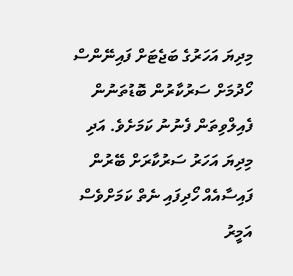މިދިޔަ އަހަރުގެ ބަޖެޓަށް ފައިނޭންސް ހޯދުމަށް ސަރުކާރުން ބޮޑުތަނުން ފެއިލްވިތަން ފެނުނު ކަމަށެވެ. އަދި މިދިޔަ އަހަރު ސަރުކާރަށް ބޭރުން ފައިސާއެއް ހޯދިފައި ނެތް ކަމަށްވެސް އަމީރު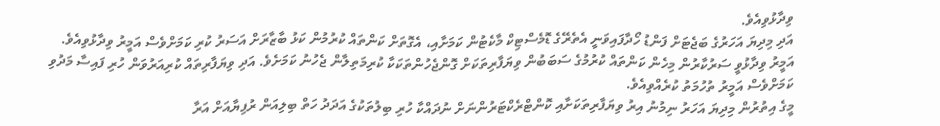ވިދާޅުވިއެވެ.
އަދި މިދިޔަ އަހަރުގެ ބަޖެޓަށް ފަންޑު ހޯދާފައިވަނީ އެތެރޭގެ ޑޮމެސްޓިކް މާކެޓުން ކަމަށާއި، އެގޮތަށް ކަންތައް ކުރުމުން ކަޅު ބާޒާރަށް އަސަރު ކުރި ކަމަށްވެސް އަމީރު ވިދާޅުވިއެވެ.
އަމީރު ވިދާޅުވީ ސަރުކާރުން މިހެން ކަންތައް ކުރުމުގެ ސަބަބުން ވިޔަފާރިތަކަށް ގޮންޖެހުންތަކަކާ ކުރިމަތިލާން ޖެހުނު ކަމަށެވެ. އަދި ވިޔަފާރިތައް ކުރިއަރުވަން ހުރި ފައިސާ މަދުވި ކަމަށްވެސް އަމީރު ތުހުމަތު ކުރެއްވިއެވެ.
މީގެ އިތުރުން މިދިޔަ އަހަރު ނިމުނު އިރު ވިޔަފާރިތަކަށާއި ކޮންޓްރެކްޓަރުންނަށް ނުދައްކާ ހުރި ބިލުތަކުގެ އަދަދު ހަތް ބިލިއަން ރުފިޔާއަށް އަރާ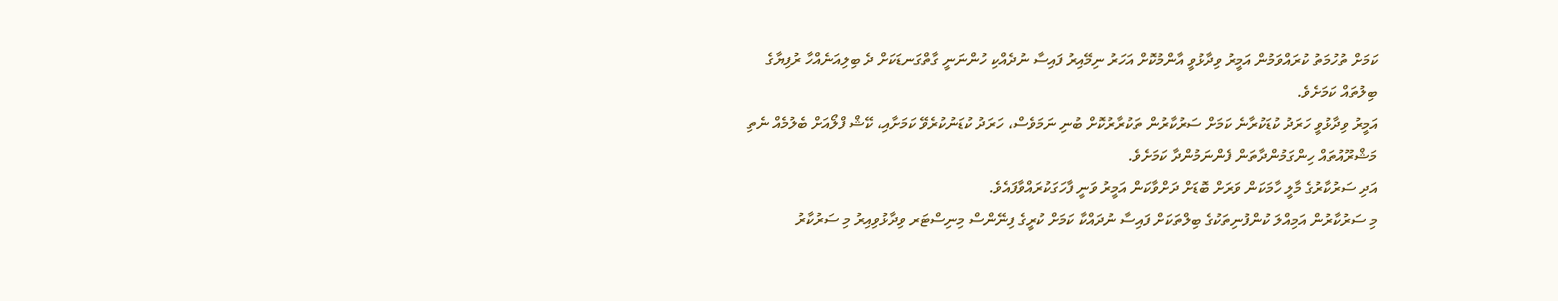ކަމަށް ތުހުމަތު ކުރައްވަމުން އަމީރު ވިދާޅުވީ އާންމުކޮށް އަހަރު ނިމޭއިރު ފައިސާ ނުދެއްކި ހުންނަނީ ގާތްގަނޑަކަށް ދެ ބިލިއަނެއްހާ ރުފިޔާގެ ބިލުތައް ކަމަށެވެ.
އަމީރު ވިދާޅުވީ ހަރަދު ކުޑަކުރާނެ ކަމަށް ސަރުކާރުން ތަކުރާރުކޮށް ބުނި ނަމަވެސް، ހަރަދު ކުޑަނުކުރެވޭ ކަމަށާއި، ކޭޝް ފްލޯއަށް ބެލުމެއް ނެތި މަޝްރޫއުތައް ހިންގަމުންދާތަން ފެންނަމުންދާ ކަމަށެވެ.
އަދި ސަރުކާރުގެ މާލީ ހާމަކަން ވަރަށް ބޮޑަށް ދަށްވާކަން އަމީރު ވަނީ ފާހަގަކުރައްވާފައެވެ.
މި ސަރުކާރުން އަމިއްލަ ކުންފުނިތަކުގެ ބިލްތަކަށް ފައިސާ ނުދައްކާ ކަމަށް ކުރީގެ ފިނޭންސް މިނިސްޓަރ ވިދާޅުވިއިރު މި ސަރުކާރު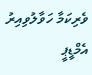ވެރިކަމާ ހަވާލުވިއިރު އެމްޑީޕީ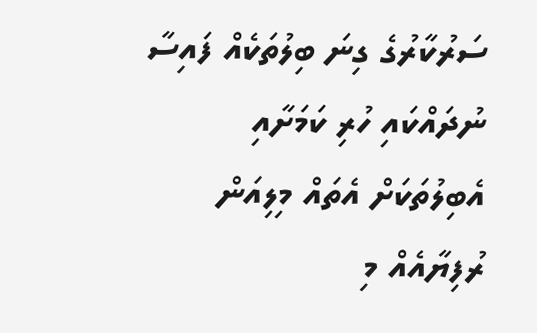ސަރުކާރުގެ ގިނަ ބިލުތަކެއް ފައިސާ ނުދައްކައި ހުރި ކަމަށާއި އެބިލުތަކަށް އެތައް މިލިއަން ރުފިޔާއެއް މި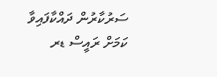ސަރުކާރުން ދައްކާފައިވާ ކަމަށް ރައީސް ޑރ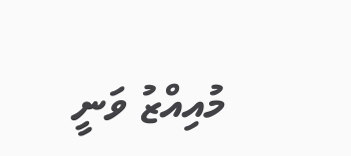މުއިއްޒު ވަނީ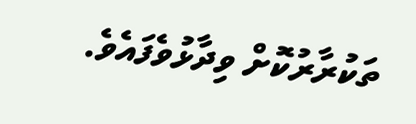ތަކުރާރުކޮށް ވިދާޅުވެފައެވެ.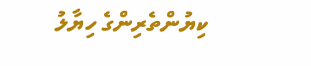ކިޔުންތެރިންގެ ހިޔާލު